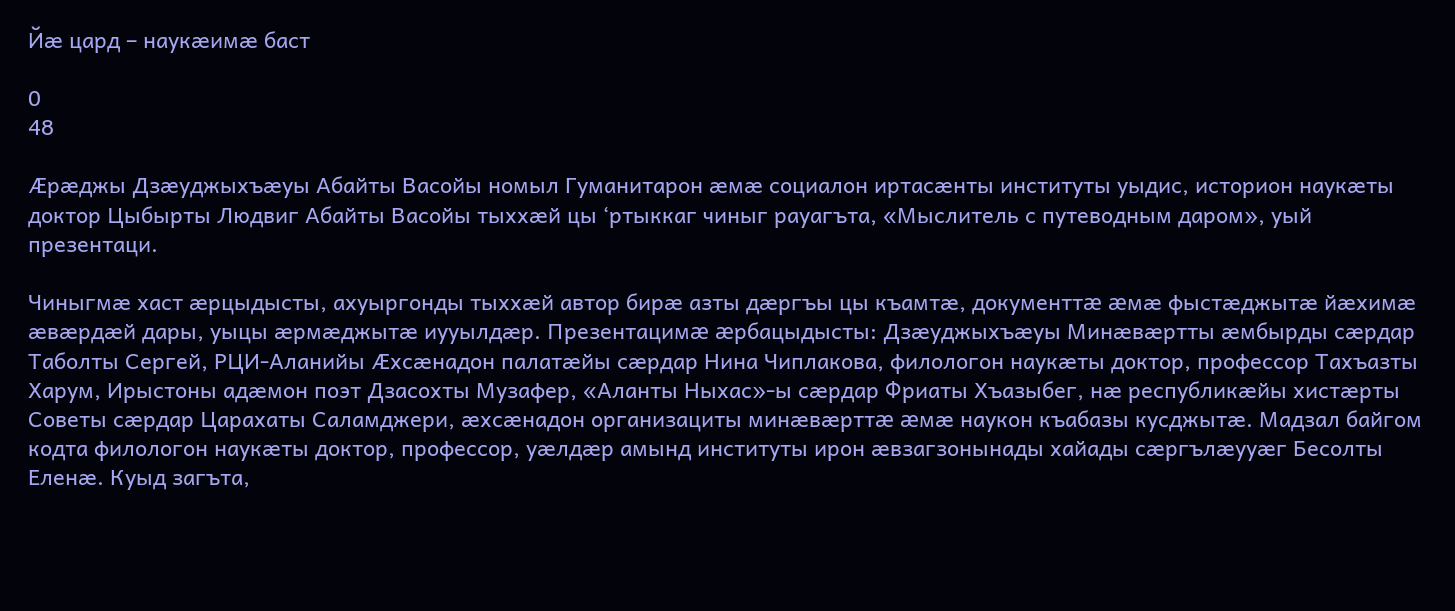Йæ цард – наукæимæ баст

0
48

Æрæджы Дзæуджыхъæуы Абайты Васойы номыл Гуманитарон æмæ социалон иртасæнты институты уыдис, историон наукæты доктор Цыбырты Людвиг Абайты Васойы тыххæй цы ‘ртыккаг чиныг рауагъта, «Мыслитель с путеводным даром», уый презентаци.

Чиныгмæ хаст æрцыдысты, ахуыргонды тыххæй автор бирæ азты дæргъы цы къамтæ, документтæ æмæ фыстæджытæ йæхимæ æвæрдæй дары, уыцы æрмæджытæ иууылдæр. Презентацимæ æрбацыдысты: Дзæуджыхъæуы Минæвæртты æмбырды сæрдар Таболты Сергей, РЦИ-Аланийы Æхсæнадон палатæйы сæрдар Нина Чиплакова, филологон наукæты доктор, профессор Тахъазты Харум, Ирыстоны адæмон поэт Дзасохты Музафер, «Аланты Ныхас»-ы сæрдар Фриаты Хъазыбег, нæ республикæйы хистæрты Советы сæрдар Царахаты Саламджери, æхсæнадон организациты минæвæрттæ æмæ наукон къабазы кусджытæ. Мадзал байгом кодта филологон наукæты доктор, профессор, уæлдæр амынд институты ирон æвзагзонынады хайады сæргълæууæг Бесолты Еленæ. Куыд загъта,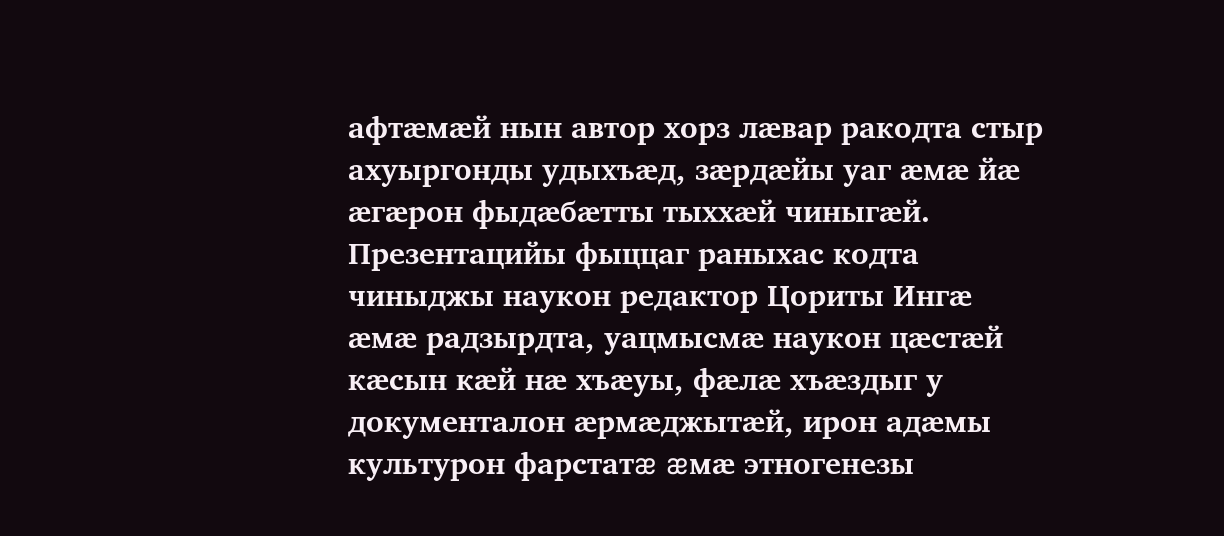афтæмæй нын автор хорз лæвар ракодта стыр ахуыргонды удыхъæд, зæрдæйы уаг æмæ йæ æгæрон фыдæбæтты тыххæй чиныгæй. Презентацийы фыццаг раныхас кодта чиныджы наукон редактор Цориты Ингæ æмæ радзырдта, уацмысмæ наукон цæстæй кæсын кæй нæ хъæуы, фæлæ хъæздыг у документалон æрмæджытæй, ирон адæмы культурон фарстатæ æмæ этногенезы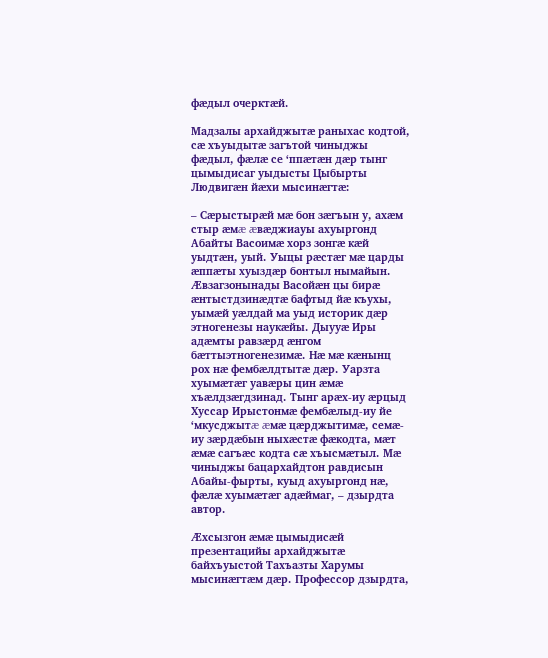фæдыл очерктæй.

Мадзалы архайджытæ раныхас кодтой, сæ хъуыдытæ загътой чиныджы фæдыл, фæлæ се ‘ппæтæн дæр тынг цымыдисаг уыдысты Цыбырты Людвигæн йæхи мысинæгтæ:

– Сæрыстырæй мæ бон зæгъын у, ахæм стыр æмæ æвæджиауы ахуыргонд Абайты Васоимæ хорз зонгæ кæй уыдтæн, уый. Уыцы рæстæг мæ царды æппæты хуыздæр бонтыл нымайын. Æвзагзонынады Васойæн цы бирæ æнтыстдзинæдтæ бафтыд йæ къухы, уымæй уæлдай ма уыд историк дæр этногенезы наукæйы. Дыууæ Иры адæмты равзæрд æнгом бæттыэтногенезимæ. Нæ мæ кæнынц рох нæ фембæлдтытæ дæр. Уарзта хуымæтæг уавæры цин æмæ хъæлдзæгдзинад. Тынг арæх-иу æрцыд Хуссар Ирыстонмæ фембæлыд-иу йе ‘мкусджытæ æмæ цæрджытимæ, семæ-иу зæрдæбын ныхæстæ фæкодта, мæт æмæ сагъæс кодта сæ хъысмæтыл. Мæ чиныджы бацархайдтон равдисын Абайы-фырты, куыд ахуыргонд нæ, фæлæ хуымæтæг адæймаг, – дзырдта автор.

Æхсызгон æмæ цымыдисæй презентацийы архайджытæ байхъуыстой Тахъазты Харумы мысинæгтæм дæр. Профессор дзырдта,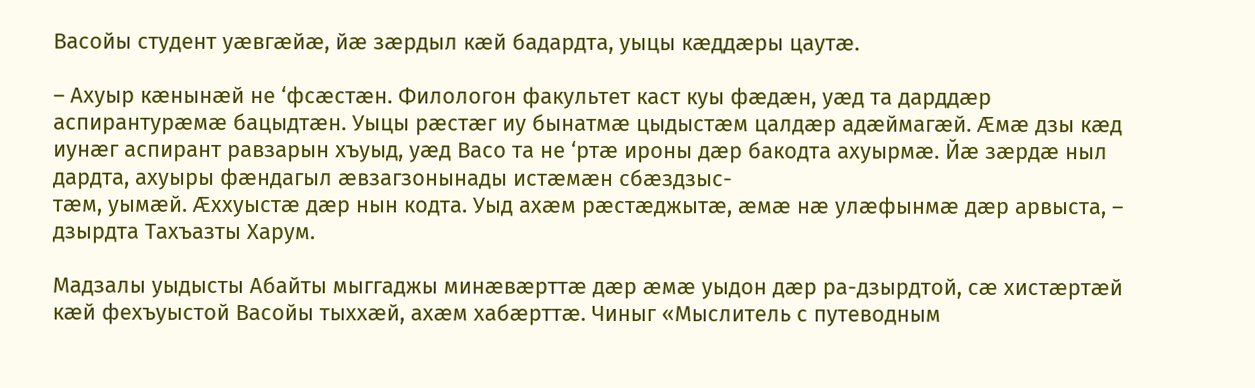Васойы студент уæвгæйæ, йæ зæрдыл кæй бадардта, уыцы кæддæры цаутæ.

– Ахуыр кæнынæй не ‘фсæстæн. Филологон факультет каст куы фæдæн, уæд та дарддæр аспирантурæмæ бацыдтæн. Уыцы рæстæг иу бынатмæ цыдыстæм цалдæр адæймагæй. Æмæ дзы кæд иунæг аспирант равзарын хъуыд, уæд Васо та не ‘ртæ ироны дæр бакодта ахуырмæ. Йæ зæрдæ ныл дардта, ахуыры фæндагыл æвзагзонынады истæмæн сбæздзыс-
тæм, уымæй. Æххуыстæ дæр нын кодта. Уыд ахæм рæстæджытæ, æмæ нæ улæфынмæ дæр арвыста, – дзырдта Тахъазты Харум.

Мадзалы уыдысты Абайты мыггаджы минæвæрттæ дæр æмæ уыдон дæр ра-дзырдтой, сæ хистæртæй кæй фехъуыстой Васойы тыххæй, ахæм хабæрттæ. Чиныг «Мыслитель с путеводным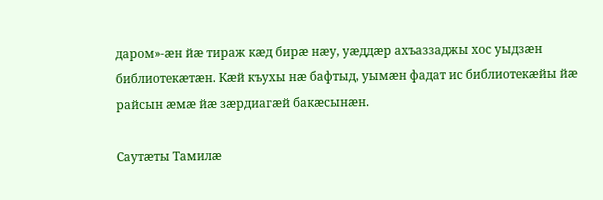даром»-æн йæ тираж кæд бирæ нæу, уæддæр ахъаззаджы хос уыдзæн библиотекæтæн. Кæй къухы нæ бафтыд, уымæн фадат ис библиотекæйы йæ райсын æмæ йæ зæрдиагæй бакæсынæн.

Саутæты Тамилæ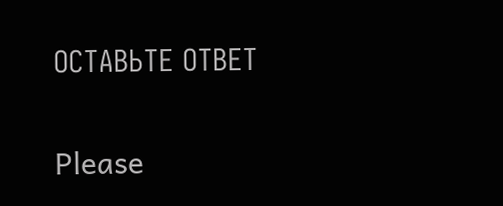ОСТАВЬТЕ ОТВЕТ

Please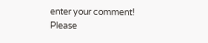enter your comment!
Please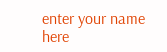enter your name here